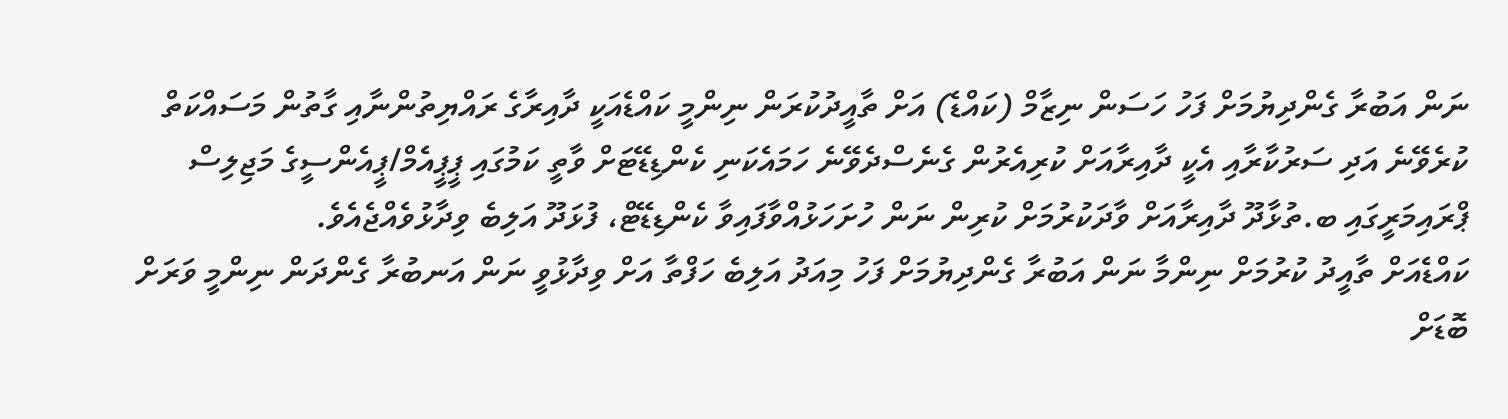ނަން އަބުރާ ގެންދިޔުމަށް ފަހު ހަސަން ނިޒާމް (ކައްޑެ) އަށް ތާއީދުކުރަން ނިންމީ ކައްޑެއަކީ ދާއިރާގެ ރައްޔިތުންނާއި ގާތުން މަސައްކަތް ކުރެވޭނެ އަދި ސަރުކާރާއި އެކީ ދާއިރާއަށް ކުރިއެރުން ގެނެސްދެވޭނެ ހަމައެކަނި ކެންޑިޑޭޓަށް ވާތީ ކަމުގައި ޕީޕީއެމް/ޕީއެންސީގެ މަޖިލިސް ޕްރައިމަރީގައި ބ.ތުޅާދޫ ދާއިރާއަށް ވާދަކުރުމަށް ކުރިން ނަން ހުށަހަޅުއްވާފައިވާ ކެންޑިޑޭޓް، ފުޅަދޫ އަލިބެ ވިދާޅުވެއްޖެއެވެ.
ކައްޑެއަށް ތާއީދު ކުރުމަށް ނިންމާ ނަން އަބުރާ ގެންދިޔުމަށް ފަހު މިއަދު އަލިބެ ހަފްތާ އަށް ވިދާޅުވީ ނަން އަނބުރާ ގެންދަން ނިންމީ ވަރަށް ބޮޑަށް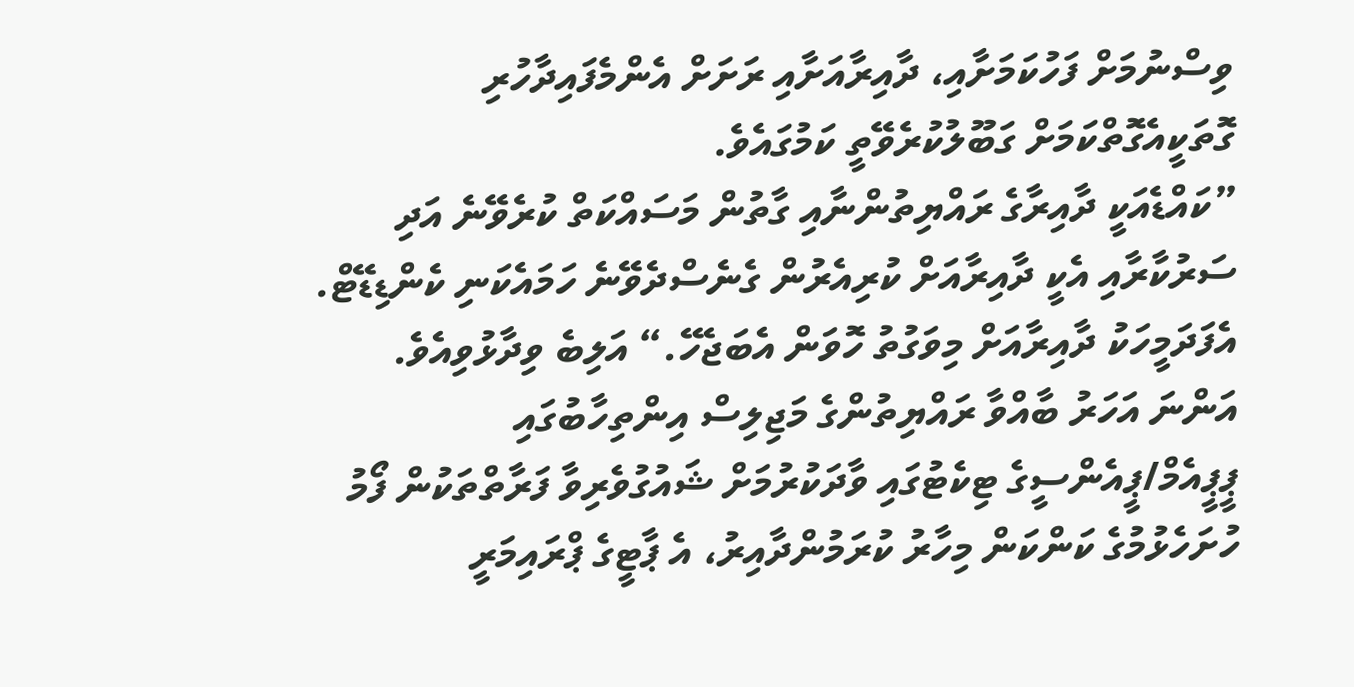ވިސްނުމަށް ފަހުކަމަށާއި، ދާއިރާއަށާއި ރަށަށް އެންމެފައިދާހުރި ގޮތަކީއެގޮތްކަމަށް ގަބޫލުކުރެވޭތީ ކަމުގައެވެ.
”ކައްޑެއަކީ ދާއިރާގެ ރައްޔިތުންނާއި ގާތުން މަސައްކަތް ކުރެވޭނެ އަދި ސަރުކާރާއި އެކީ ދާއިރާއަށް ކުރިއެރުން ގެނެސްދެވޭނެ ހަމައެކަނި ކެންޑިޑޭޓް. އެފަދަމީހަކު ދާއިރާއަށް މިވަގުތު ހޮވަން އެބަޖެހޭ.“ އަލިބެ ވިދާޅުވިއެވެ.
އަންނަ އަހަރު ބާއްވާ ރައްޔިތުންގެ މަޖިލިސް އިންތިހާބުގައި ޕީޕީއެމް/ޕީއެންސީގެ ޓިކެޓުގައި ވާދަކުރުމަށް ޝައުގުވެރިވާ ފަރާތްތަކުން ފޯމު ހުށަހެޅުމުގެ ކަންކަން މިހާރު ކުރަމުންދާއިރު، އެ ޕާޓީގެ ޕްރައިމަރީ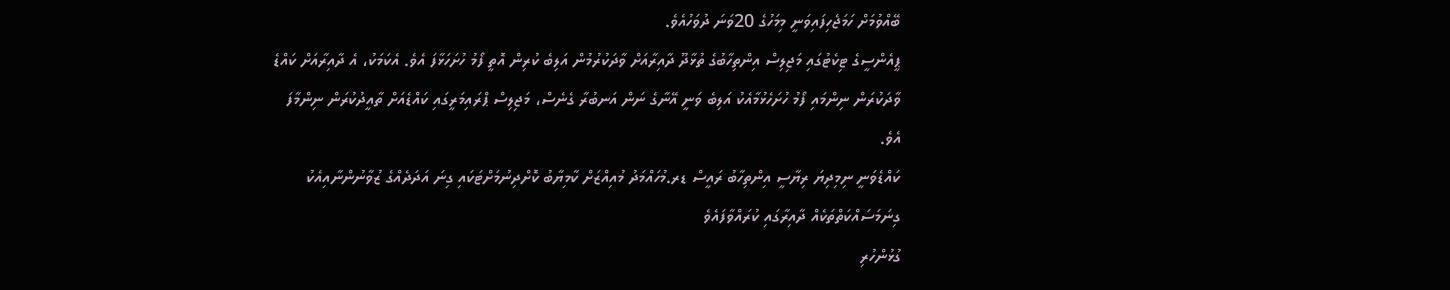ބޭއްވުމަށް ހަމަޖެހިފައިވަނީ މިމަހުގެ 20ވަނަ ދުވަހުއެވެ.
ޕީއެންސީގެ ޓިކެޓުގައި މަޖިލިސް އިންތިހާބުގެ ތުޅާދޫ ދާއިރާއަށް ވާދަކުރުމުން އަލިބެ ކުރިން އޮތީ ފޯމު ހުށަހަޅާފަ އެވެ. އެކަމަކު، އެ ދާއިރާއަށް ކައްޑެ ވާދަކުރަން ނިންމައި ފޯމު ހުށަހެޅުމާއެކު އަލިބެ ވަނީ އޭނާގެ ނަން އަނބުރާ ގެނެސް، މަޖިލިސް ޕްރައިމަރީގައި ކައްޑެއަށް ތާއީދުކުރަން ނިންމާފަ އެވެ.
ކައްޑެވަނީ ނިމިދިޔަ ރިޔާސީ އިންތިހާބު ރައީސް ޑރ.މުހައްމަދު މުއިއްޒަށް ކާމިޔާބު ކޮށްދިނުމަށްޓަކައި ގިނަ އަދަދެއްގެ ޒުވާނުންނާއިއެކު ގިނަމަސައްކަތްތަކެއް ދާއިރާގައި ކުރައްވާފައެވެ
ގުޅުންހުރި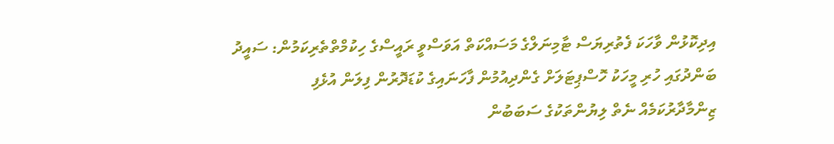އިދިކޮޅުން ވާހަކަ ފެތުރިޔަސް ޓާމިނަލްގެ މަސައްކަތް އަވަސްވީ ރައީސްގެ ހިކުމްތްތެރިކަމުން: ސައީދު
ބަންދުގައި ހުރި މީހަކު ހޮސްޕިޓަލަށް ގެންދިއުމުން ފާހަނައިގެ ކުޑަދޮރުން ފިލަން އުޅެފި
ޒިންމާދާރުކަމެއް ނެތް ލިޔުންތަކުގެ ސަބަބުން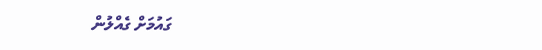ގައުމަށް ގެއްލުން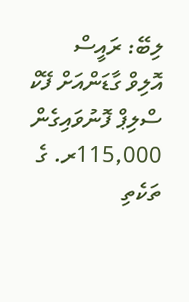ލިބޭ: ރައީސް
އޮލިވް ގާޑަންއަށް ފޭކް ސްލިޕް ފޮނުވައިގެން 115,000ރ. ގެ ތަކެތި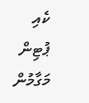ކެއި
ޕުޓިން މަގާމުން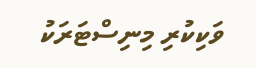ވަކިކުރި މިނިސްޓަރަކު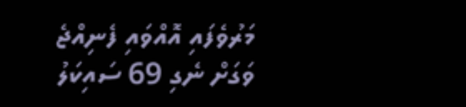މަރުވެފައި އޮއްވައި ފެނިއްޖެ
ވަގަށް ނެގި 69 ސައިކަލު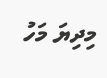މިދިޔަ މަހު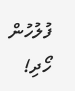ފުލުހުން ހޯދި!